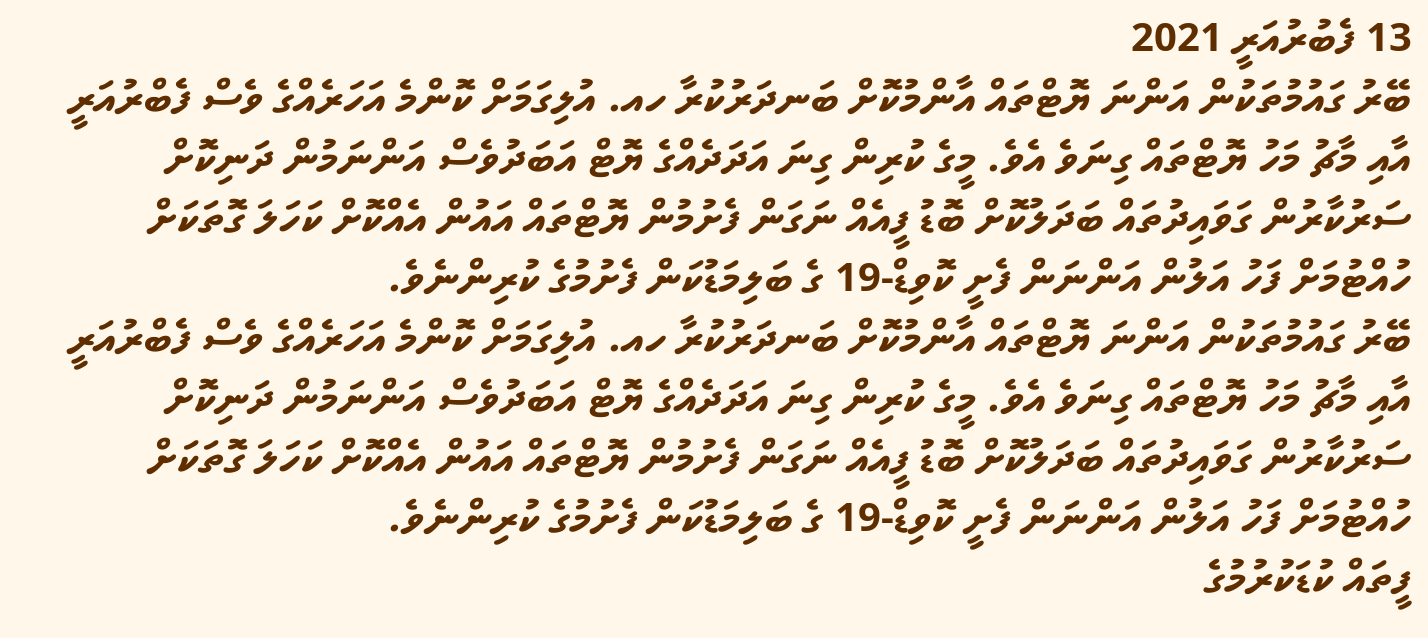13 ފެބުރުއަރީ 2021
ބޭރު ގައުމުތަކުން އަންނަ ޔޮޓްތައް އާންމުކޮށް ބަނދަރުކުރާ ހއ. އުލިގަމަށް ކޮންމެ އަހަރެއްގެ ވެސް ފެބްރުއަރީ އާއި މާޗު މަހު ޔޮޓްތައް ގިނަވެ އެވެ. މީގެ ކުރިން ގިނަ އަދަދެއްގެ ޔޮޓް އަބަދުވެސް އަންނަމުން ދަނިކޮށް ސަރުކާރުން ގަވައިދުތައް ބަދަލުކޮށް ބޮޑު ފީއެއް ނަގަން ފެށުމުން ޔޮޓްތައް އައުން އެއްކޮށް ކަހަލަ ގޮތަކަށް ހުއްޓުމަށް ފަހު އަލުން އަންނަން ފެށީ ކޮވިޑް-19 ގެ ބަލިމަޑުކަން ފެށުމުގެ ކުރިންނެވެ.
ބޭރު ގައުމުތަކުން އަންނަ ޔޮޓްތައް އާންމުކޮށް ބަނދަރުކުރާ ހއ. އުލިގަމަށް ކޮންމެ އަހަރެއްގެ ވެސް ފެބްރުއަރީ އާއި މާޗު މަހު ޔޮޓްތައް ގިނަވެ އެވެ. މީގެ ކުރިން ގިނަ އަދަދެއްގެ ޔޮޓް އަބަދުވެސް އަންނަމުން ދަނިކޮށް ސަރުކާރުން ގަވައިދުތައް ބަދަލުކޮށް ބޮޑު ފީއެއް ނަގަން ފެށުމުން ޔޮޓްތައް އައުން އެއްކޮށް ކަހަލަ ގޮތަކަށް ހުއްޓުމަށް ފަހު އަލުން އަންނަން ފެށީ ކޮވިޑް-19 ގެ ބަލިމަޑުކަން ފެށުމުގެ ކުރިންނެވެ.
ފީތައް ކުޑަކުރުމުގެ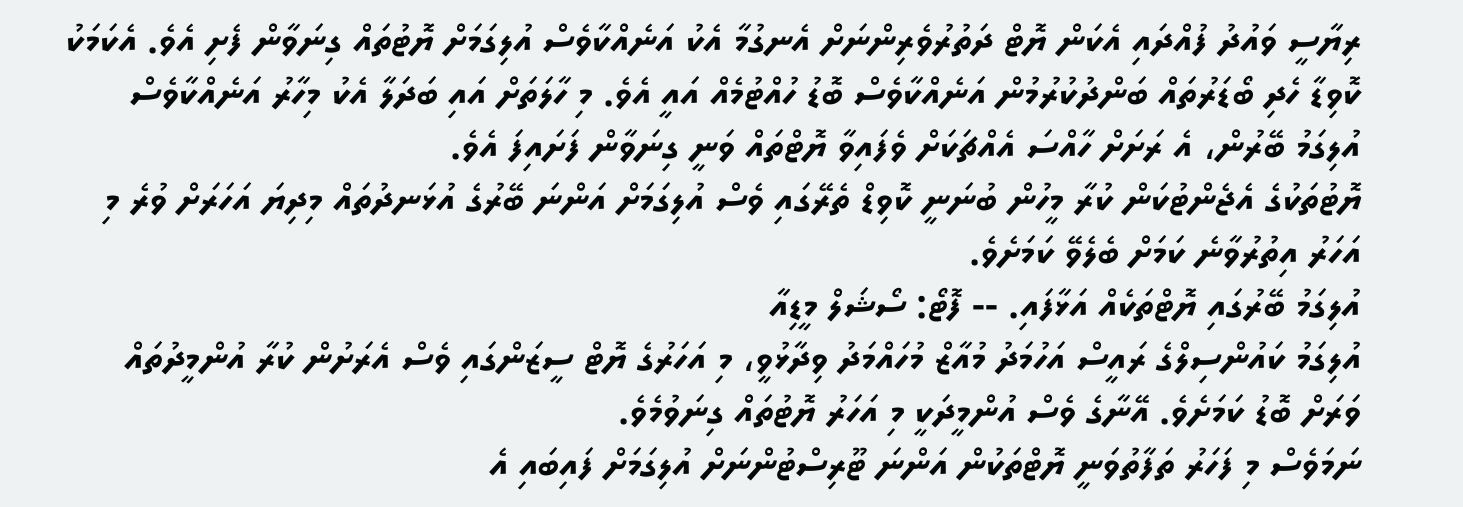ރިޔާސީ ވައުދު ފުއްދައި އެކަން ޔޮޓް ދަތުރުވެރިންނަށް އެނގުމާ އެކު އަނެއްކާވެސް އުލިގަމަށް ޔޮޓުތައް ގިނަވާން ފެށި އެވެ. އެކަމަކު ކޮވިޑާ ހެދި ބޯޑަރުތައް ބަންދުކުރުމުން އަނެއްކާވެސް ބޮޑު ހުއްޓުމެއް އައީ އެވެ. މި ހާލަތަށް އައި ބަދަލާ އެކު މިހާރު އަނެއްކާވެސް އުލިގަމު ބޭރުން، އެ ރަށަށް ހާއްސަ އެއްޗަކަށް ވެފައިވާ ޔޮޓްތައް ވަނީ ގިނަވާން ފަށައިފަ އެވެ.
ޔޮޓުތަކުގެ އެޖެންޓުކަން ކުރާ މީހުން ބުނަނީ ކޮވިޑް ތެރޭގައި ވެސް އުލިގަމަށް އަންނަ ބޭރުގެ އުޅަނދުތައް މިދިޔަ އަހަރަށް ވުރެ މި އަހަރު އިތުރުވާނެ ކަމަށް ބެލެވޭ ކަމަށެވެ.
އުލިގަމު ބޭރުގައި ޔޮޓްތަކެއް އަޅާފައި. -- ފޮޓޯ: ސޯޝަލް މީޑިއާ
އުލިގަމު ކައުންސިލްގެ ރައީސް އަހުމަދު މުއާޒް މުހައްމަދު ވިދާޅުވީ، މި އަހަރުގެ ޔޮޓް ސީޒަންގައި ވެސް އެރަށުން ކުރާ އުންމީދުތައް ވަރަށް ބޮޑު ކަމަށެވެ. އޭނާގެ ވެސް އުންމީދަކީ މި އަހަރު ޔޮޓުތައް ގިނަވުމެވެ.
ނަމަވެސް މި ފަހަރު ތަފާތުވަނީ ޔޮޓްތަކުން އަންނަ ޓޫރިސްޓުންނަށް އުލިގަމަށް ފައިބައި އެ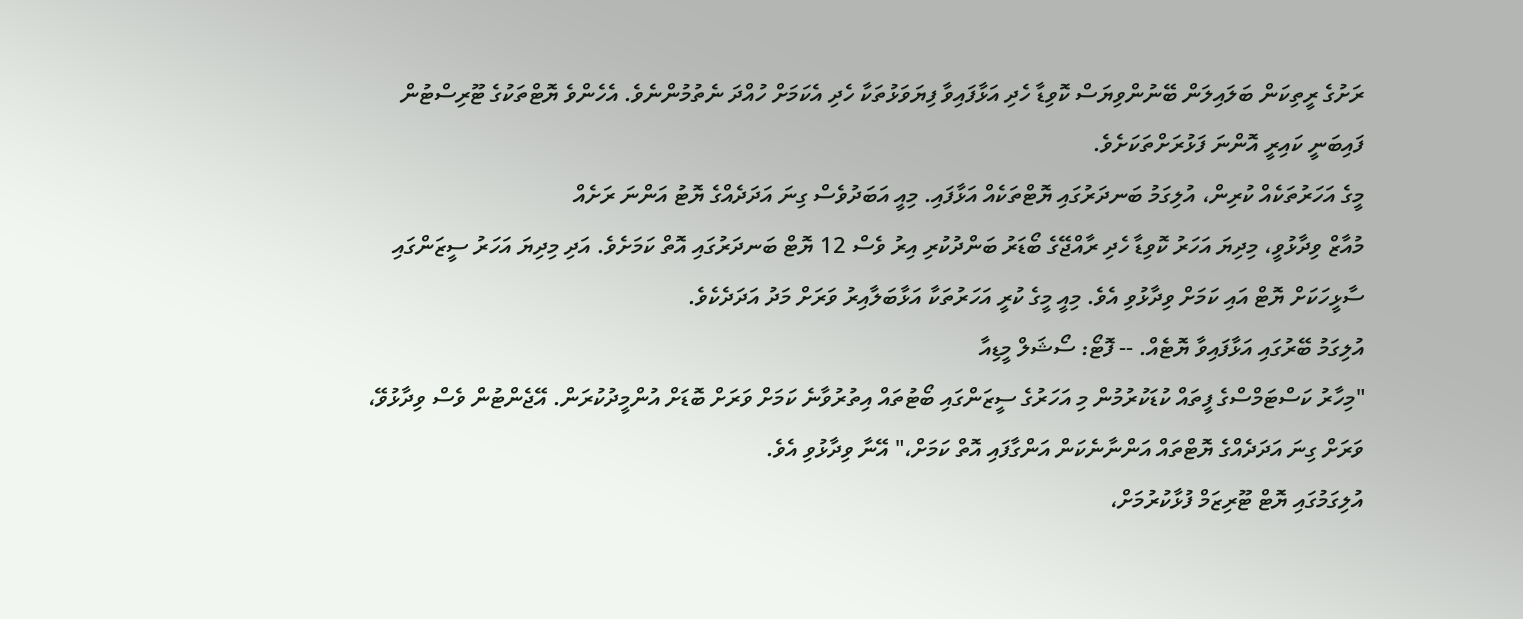ރަށުގެ ރީތިކަން ބަލައިލަން ބޭނުންވިޔަސް ކޮވިޑާ ހެދި އަޅާފައިވާ ފިޔަވަޅުތަކާ ހެދި އެކަމަށް ހުއްދަ ނެތުމުންނެވެ. އެހެންވެ ޔޮޓްތަކުގެ ޓޫރިސްޓުން ފައިބަނީ ކައިރީ އޮންނަ ފަޅުރަށްތަކަށެވެ.
މީގެ އަހަރުތަކެއް ކުރިން، އުލިގަމު ބަނދަރުގައި ޔޮޓްތަކެއް އަޅާފައި. މިއީ އަބަދުވެސް ގިނަ އަދަދެއްގެ ޔޮޓު އަންނަ ރަށެއް
މުއާޒް ވިދާޅުވީ، މިދިޔަ އަހަރު ކޮވިޑާ ހެދި ރާއްޖޭގެ ބޯޑަރު ބަންދުކުރި އިރު ވެސް 12 ޔޮޓް ބަނދަރުގައި އޮތް ކަމަށެވެ. އަދި މިދިޔަ އަހަރު ސީޒަންގައި ސާޅީހަކަށް ޔޮޓް އައި ކަމަށް ވިދާޅުވި އެވެ. މިއީ މީގެ ކުރީ އަހަރުތަކާ އަޅާބަލާއިރު ވަރަށް މަދު އަދަދެކެވެ.
އުލިގަމު ބޭރުގައި އަޅާފައިވާ ޔޮޓެއް. -- ފޮޓޯ: ސޯޝަލް މީޑިއާ
"މިހާރު ކަސްޓަމްސްގެ ފީތައް ކުޑަކުރުމުން މި އަހަރުގެ ސީޒަންގައި ބޯޓުތައް އިތުރުވާނެ ކަމަށް ވަރަށް ބޮޑަށް އުންމީދުކުރަން. އޭޖެންޓުން ވެސް ވިދާޅުވޭ، ވަރަށް ގިނަ އަދަދެއްގެ ޔޮޓްތައް އަންނާނެކަން އަންގާފައި އޮތް ކަމަށް،" އޭނާ ވިދާޅުވި އެވެ.
އުލިގަމުގައި ޔޮޓް ޓޫރިޒަމް ފުޅާކުރުމަށް،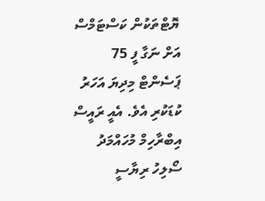ޔޮޓްތަކުން ކަސްޓަމްސް އަށް ނަގާ ފީ 75 ޕަސެންޓް މިދިޔަ އަހަރު ކުޑަކުރި އެވެ. އެއީ ރައީސް އިބްރާހިމް މުހައްމަދު ސޯލިހު ރިޔާސީ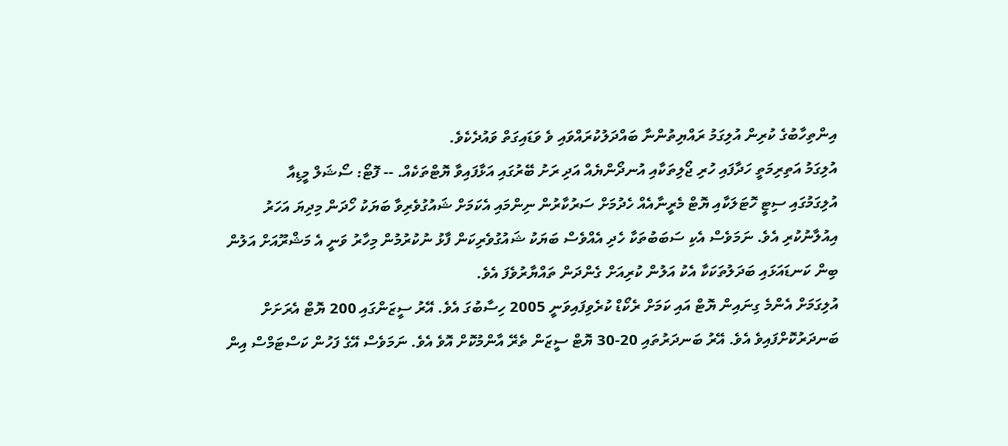އިންތިހާބުގެ ކުރިން އުލިގަމު ރައްޔިތުންނާ ބައްދަލުކުރައްވައި ވެ ވަޑައިގަތް ވައުދެކެވެ.
އުލިގަމު އަތިރިމަތީ ހަދާފައި ހުރި ޖޯލިތަކާއި އުނދޯންޔެއް އަދި ރަށު ބޭރުގައި އަޅާފައިވާ ޔޮޓްތަކެއް. -- ފޮޓޯ: ސޯޝަލް މީޑިއާ
އުލިގަމުގައި ސިޓީ ހޮޓަލަކާއި ޔޮޓް މެރީނާއެއް ހެދުމަށް ސަރުކާރުން ނިންމައި އެކަމަށް ޝައުގުވެރިވާ ބަޔަކު ހޯދަން މިދިޔަ އަހަރު އިއުލާނުކުރި އެވެ. ނަމަވެސް އެކި ސަބަބުތަކާ ހެދި އެއްވެސް ބަޔަކު ޝައުގުވެރިކަން ފާޅު ނުކުރުމުން މިހާރު ވަނީ އެ މަޝްރޫއަށް އަލުން ބިން ކަނޑައަޅައި ބަދަލުތަކަކާ އެކު އަލުން ކުރިއަށް ގެންދަން ތައްޔާރުވެފަ އެވެ.
އުލިގަމަށް އެންމެ ގިނައިން ޔޮޓް އައި ކަމަށް ރެކޯޑް ކުރެވިފައިވަނީ 2005 ހިސާބުގަ އެވެ. އޭރު ސީޒަންގައި 200 ޔޮޓް އެރަށަށް ބަނދަރުކޮށްފައިވެ އެވެ. އޭރު ބަނދަރުތައި 20-30 ޔޮޓް ސީޒަން ތެރޭ އާންމުކޮށް އޮވެ އެވެ. ނަމަވެސް އޭގެ ފަހުން ކަސްޓަމްސް އިން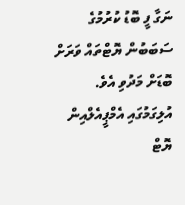ނަގާ ފީ ބޮޑު ކުރުމުގެ ސަބަބުން ޔޮޓްތައް ވަރަށް ބޮޑަށް މަދުވި އެވެ.
އުލިގަމުގައި އެމްޕީއެލްއިން ޔޮޓް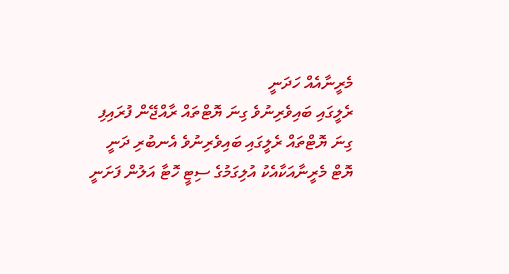މެރީނާއެއް ހަދަނީ
ރެލީގައި ބައިވެރިނުވެ ގިނަ ޔޮޓްތައް ރާއްޖޭން ފުރައިފި
ގިނަ ޔޮޓްތައް ރެލީގައި ބައިވެރިނުވެ އެނބުރި ދަނީ
ޔޮޓް މެރީނާއަކާއެކު އުލިގަމުގެ ސިޓީ ހޮޓާ އަލުން ފަށަނީ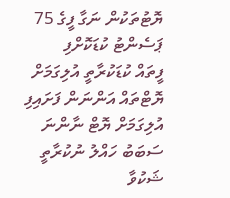ޔޮޓުތަކުން ނަގާ ފީގެ 75 ޕަސެންޓު ކުޑަކޮށްފި
ފީތައް ކުޑަކުރާތީ އުލިގަމަށް ޔޮޓްތައް އަންނަން ފަށައިފި
އުލިގަމަށް ޔޮޓް ނާންނަ ސަބަބު ހައްލު ނުކުރާތީ ޝަކުވާ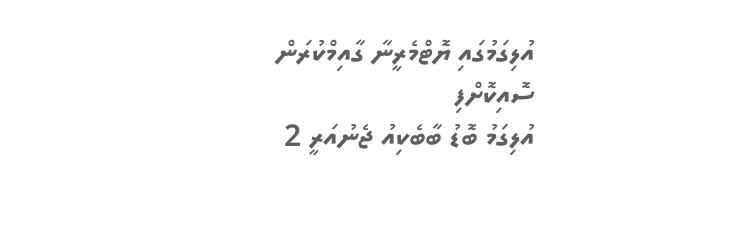އުލިގަމުގައި ޔޮޓްމެރީނާ ގާއިމްކުރަން ސޮއިކޮށްފި
އުލިގަމު ބޮޑު ބާބެކިއު ޖެނުއަރީ 2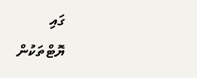ގައި
ޔޮޓްތަކުން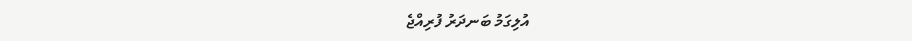އުލިގަމު ބަނދަރު ފުރިއްޖެ